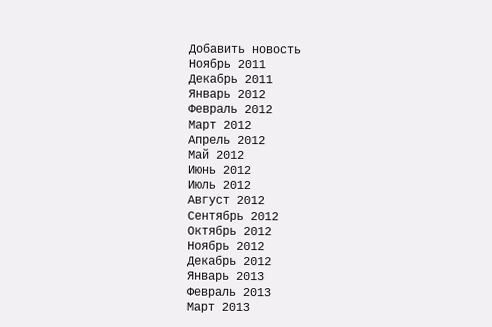Добавить новость
Ноябрь 2011
Декабрь 2011
Январь 2012
Февраль 2012
Март 2012
Апрель 2012
Май 2012
Июнь 2012
Июль 2012
Август 2012
Сентябрь 2012
Октябрь 2012
Ноябрь 2012
Декабрь 2012
Январь 2013
Февраль 2013
Март 2013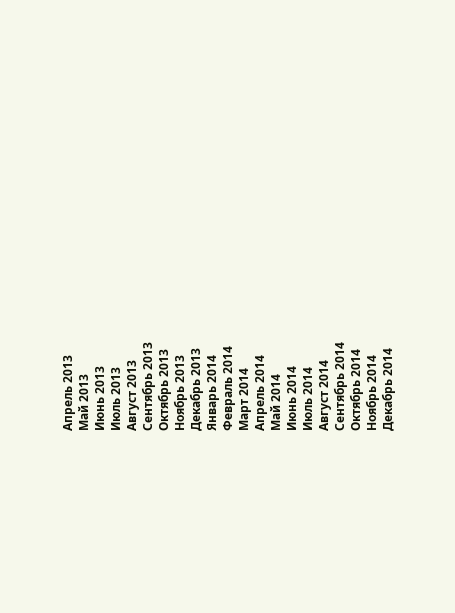Апрель 2013
Май 2013
Июнь 2013
Июль 2013
Август 2013
Сентябрь 2013
Октябрь 2013
Ноябрь 2013
Декабрь 2013
Январь 2014
Февраль 2014
Март 2014
Апрель 2014
Май 2014
Июнь 2014
Июль 2014
Август 2014
Сентябрь 2014
Октябрь 2014
Ноябрь 2014
Декабрь 2014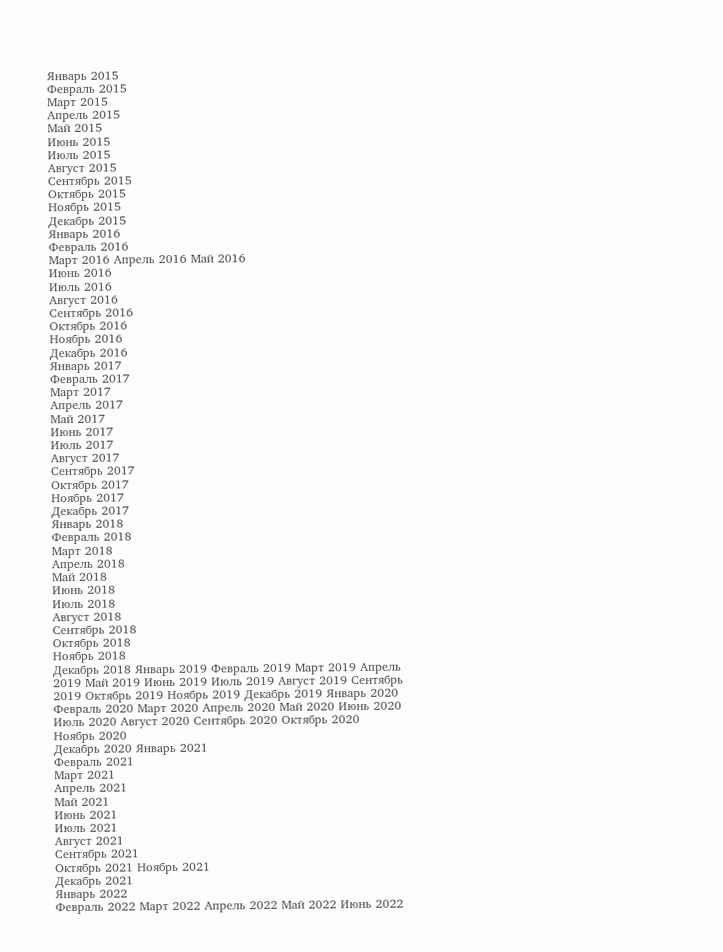Январь 2015
Февраль 2015
Март 2015
Апрель 2015
Май 2015
Июнь 2015
Июль 2015
Август 2015
Сентябрь 2015
Октябрь 2015
Ноябрь 2015
Декабрь 2015
Январь 2016
Февраль 2016
Март 2016 Апрель 2016 Май 2016
Июнь 2016
Июль 2016
Август 2016
Сентябрь 2016
Октябрь 2016
Ноябрь 2016
Декабрь 2016
Январь 2017
Февраль 2017
Март 2017
Апрель 2017
Май 2017
Июнь 2017
Июль 2017
Август 2017
Сентябрь 2017
Октябрь 2017
Ноябрь 2017
Декабрь 2017
Январь 2018
Февраль 2018
Март 2018
Апрель 2018
Май 2018
Июнь 2018
Июль 2018
Август 2018
Сентябрь 2018
Октябрь 2018
Ноябрь 2018
Декабрь 2018 Январь 2019 Февраль 2019 Март 2019 Апрель 2019 Май 2019 Июнь 2019 Июль 2019 Август 2019 Сентябрь 2019 Октябрь 2019 Ноябрь 2019 Декабрь 2019 Январь 2020 Февраль 2020 Март 2020 Апрель 2020 Май 2020 Июнь 2020 Июль 2020 Август 2020 Сентябрь 2020 Октябрь 2020
Ноябрь 2020
Декабрь 2020 Январь 2021
Февраль 2021
Март 2021
Апрель 2021
Май 2021
Июнь 2021
Июль 2021
Август 2021
Сентябрь 2021
Октябрь 2021 Ноябрь 2021
Декабрь 2021
Январь 2022
Февраль 2022 Март 2022 Апрель 2022 Май 2022 Июнь 2022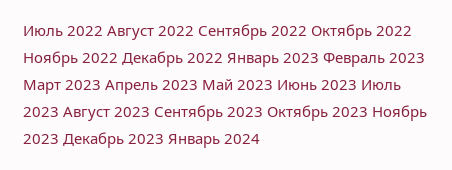Июль 2022 Август 2022 Сентябрь 2022 Октябрь 2022 Ноябрь 2022 Декабрь 2022 Январь 2023 Февраль 2023 Март 2023 Апрель 2023 Май 2023 Июнь 2023 Июль 2023 Август 2023 Сентябрь 2023 Октябрь 2023 Ноябрь 2023 Декабрь 2023 Январь 2024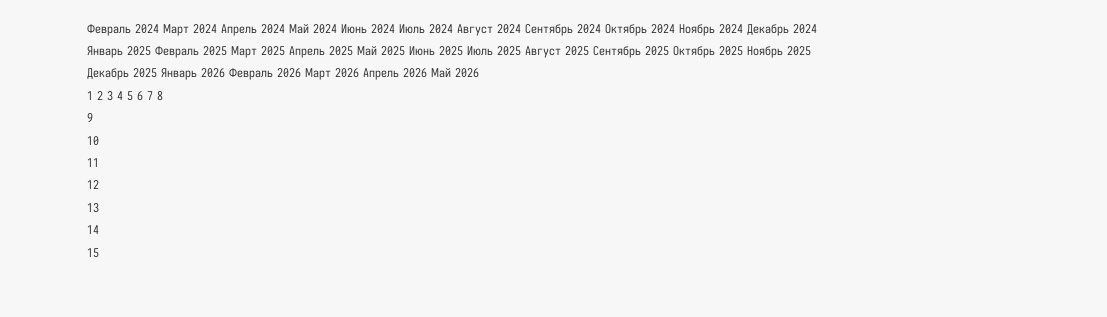Февраль 2024 Март 2024 Апрель 2024 Май 2024 Июнь 2024 Июль 2024 Август 2024 Сентябрь 2024 Октябрь 2024 Ноябрь 2024 Декабрь 2024 Январь 2025 Февраль 2025 Март 2025 Апрель 2025 Май 2025 Июнь 2025 Июль 2025 Август 2025 Сентябрь 2025 Октябрь 2025 Ноябрь 2025 Декабрь 2025 Январь 2026 Февраль 2026 Март 2026 Апрель 2026 Май 2026
1 2 3 4 5 6 7 8
9
10
11
12
13
14
15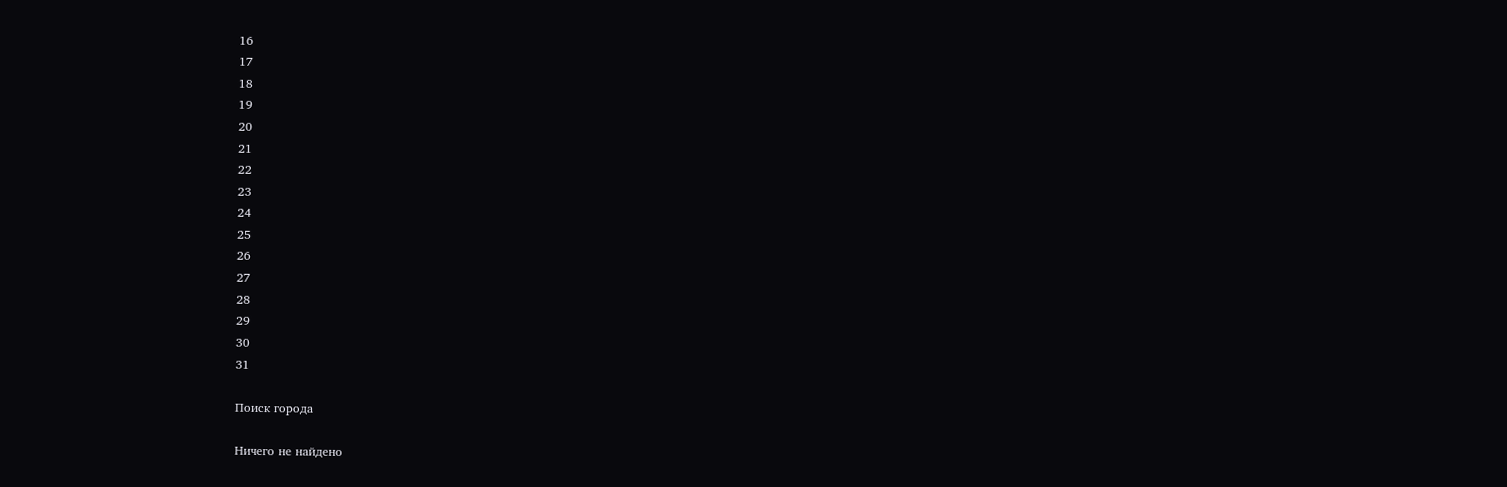16
17
18
19
20
21
22
23
24
25
26
27
28
29
30
31

Поиск города

Ничего не найдено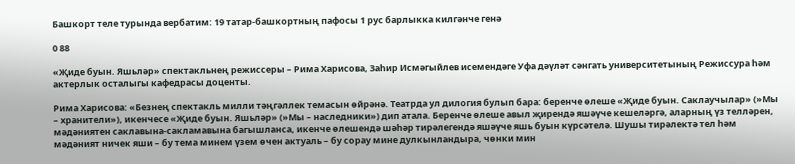Башкорт теле турында вербатим: 19 татар-башкортның пафосы 1 рус барлыкка килгәнче генә

0 88

«Җиде буын. Яшьләр» спектакльнең режиссеры – Рима Харисова, Заһир Исмәгыйлев исемендәге Уфа дәүләт сәнгать университетының Режиссура һәм актерлык осталыгы кафедрасы доценты.

Рима Харисова: «Безнең спектакль милли тәңгәллек темасын өйрәнә. Театрда ул дилогия булып бара: беренче өлеше «Җиде буын. Саклаучылар» (»Мы – хранители»), икенчесе «Җиде буын. Яшьләр» (»Мы – наследники») дип атала. Беренче өлеше авыл җирендә яшәүче кешеләргә, аларның үз телләрен, мәдәниятен саклавына-сакламавына багышланса, икенче өлешендә шәһәр тирәлегендә яшәүче яшь буын күрсәтелә. Шушы тирәлектә тел һәм мәдәният ничек яши – бу тема минем үзем өчен актуаль – бу сорау мине дулкынландыра, чөнки мин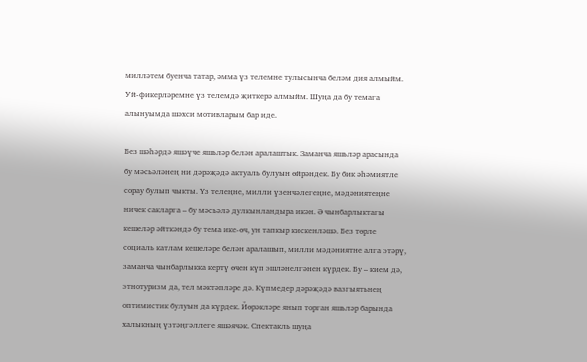милләтем буенча татар, әмма үз телемне тулысынча беләм дия алмыйм. Уй-фикерләремне үз телемдә җиткерә алмыйм. Шуңа да бу темага алынуымда шәхси мотивларым бар иде.

Без шәһәрдә яшәүче яшьләр белән аралаштык. Заманча яшьләр арасында бу мәсьәләнең ни дәрәҗәдә актуаль булуын өйрәндек. Бу бик әһәмиятле сорау булып чыкты. Үз телеңне, милли үзенчәлегеңне, мәдәниятеңне ничек сакларга – бу мәсьәлә дулкынландыра икән. Ә чынбарлыктагы кешеләр әйткәндә бу тема ике-өч, ун тапкыр кискенләшә. Без төрле социаль катлам кешеләре белән аралашып, милли мәдәниятне алга этәрү, заманча чынбарлыкка кертү өчен күп эшләнелгәнен күрдек. Бу – кием дә, этнотуризм да, тел мәктәпләре дә. Күпмедер дәрәҗәдә вазгыятьнең оптимистик булуын да күрдек. Йөрәкләре янып торган яшьләр барында халыкның үзтәңгәллеге яшәячәк. Спектакль шуңа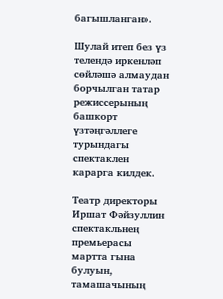багышланган».

Шулай итеп без үз телендә иркенләп сөйләшә алмаудан борчылган татар режиссерының башкорт үзтәңгәллеге турындагы спектаклен карарга килдек.

Театр директоры Иршат Фәйзуллин спектакльнең премьерасы мартта гына булуын, тамашачының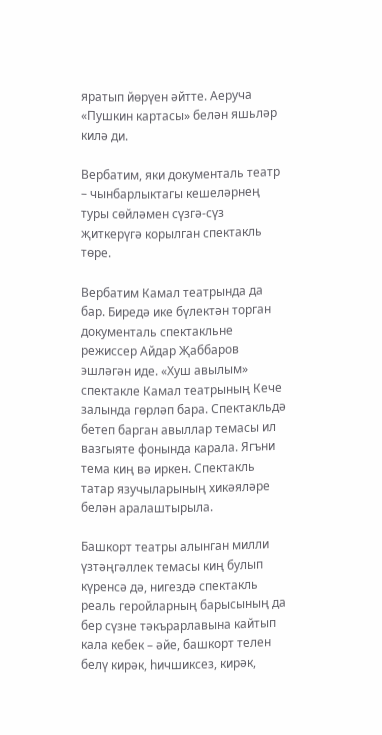яратып йөрүен әйтте. Аеруча «Пушкин картасы» белән яшьләр килә ди.

Вербатим, яки документаль театр – чынбарлыктагы кешеләрнең туры сөйләмен сүзгә-сүз җиткерүгә корылган спектакль төре.

Вербатим Камал театрында да бар. Биредә ике бүлектән торган документаль спектакльне режиссер Айдар Җаббаров эшләгән иде. «Хуш авылым» спектакле Камал театрының Кече залында гөрләп бара. Спектакльдә бетеп барган авыллар темасы ил вазгыяте фонында карала. Ягъни тема киң вә иркен. Спектакль татар язучыларының хикәяләре белән аралаштырыла.

Башкорт театры алынган милли үзтәңгәллек темасы киң булып күренсә дә, нигездә спектакль реаль геройларның барысының да бер сүзне тәкърарлавына кайтып кала кебек – әйе, башкорт телен белү кирәк, һичшиксез, кирәк,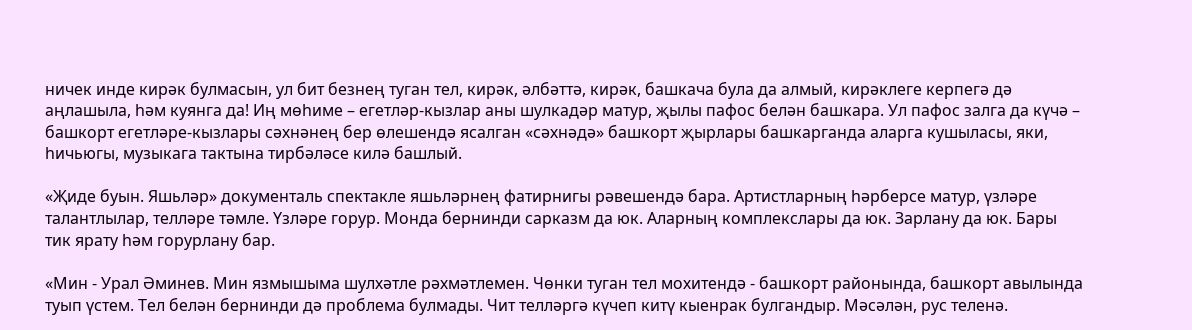ничек инде кирәк булмасын, ул бит безнең туган тел, кирәк, әлбәттә, кирәк, башкача була да алмый, кирәклеге керпегә дә аңлашыла, һәм куянга да! Иң мөһиме – егетләр-кызлар аны шулкадәр матур, җылы пафос белән башкара. Ул пафос залга да күчә – башкорт егетләре-кызлары сәхнәнең бер өлешендә ясалган «сәхнәдә» башкорт җырлары башкарганда аларга кушыласы, яки, һичьюгы, музыкага тактына тирбәләсе килә башлый.

«Җиде буын. Яшьләр» документаль спектакле яшьләрнең фатирнигы рәвешендә бара. Артистларның һәрберсе матур, үзләре талантлылар, телләре тәмле. Үзләре горур. Монда бернинди сарказм да юк. Аларның комплекслары да юк. Зарлану да юк. Бары тик ярату һәм горурлану бар.

«Мин - Урал Әминев. Мин язмышыма шулхәтле рәхмәтлемен. Чөнки туган тел мохитендә - башкорт районында, башкорт авылында туып үстем. Тел белән бернинди дә проблема булмады. Чит телләргә күчеп китү кыенрак булгандыр. Мәсәлән, рус теленә.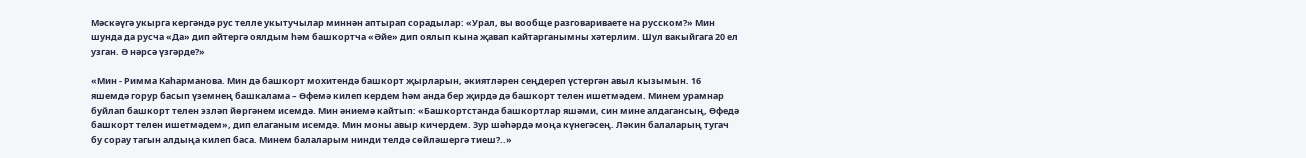Мәскәүгә укырга кергәндә рус телле укытучылар миннән аптырап сорадылар: «Урал, вы вообще разговариваете на русском?» Мин шунда да русча «Да» дип әйтергә оялдым һәм башкортча «Әйе» дип оялып кына җавап кайтарганымны хәтерлим. Шул вакыйгага 20 ел узган. Ә нәрсә үзгәрде?»

«Мин - Римма Каһарманова. Мин дә башкорт мохитендә башкорт җырларын, әкиятләрен сеңдереп үстергән авыл кызымын. 16 яшемдә горур басып үземнең башкалама – Өфемә килеп кердем һәм анда бер җирдә дә башкорт телен ишетмәдем. Минем урамнар буйлап башкорт телен эзләп йөргәнем исемдә. Мин әниемә кайтып: «Башкортстанда башкортлар яшәми, син мине алдагансың, Өфедә башкорт телен ишетмәдем», дип елаганым исемдә. Мин моны авыр кичердем. Зур шәһәрдә моңа күнегәсең. Ләкин балаларың тугач бу сорау тагын алдыңа килеп баса. Минем балаларым нинди телдә сөйләшергә тиеш?..»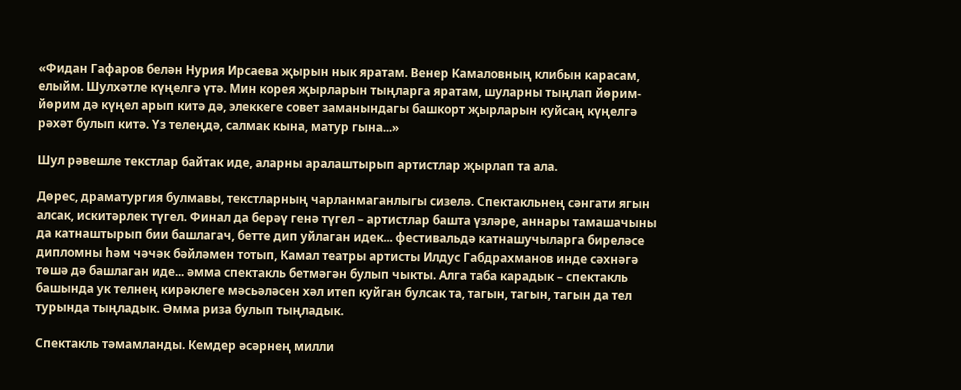«Фидан Гафаров белән Нурия Ирсаева җырын нык яратам. Венер Камаловның клибын карасам, елыйм. Шулхәтле күңелгә үтә. Мин корея җырларын тыңларга яратам, шуларны тыңлап йөрим-йөрим дә күңел арып китә дә, элеккеге совет заманындагы башкорт җырларын куйсаң күңелгә рәхәт булып китә. Үз телеңдә, салмак кына, матур гына...»

Шул рәвешле текстлар байтак иде, аларны аралаштырып артистлар җырлап та ала.

Дөрес, драматургия булмавы, текстларның чарланмаганлыгы сизелә. Спектакльнең сәнгати ягын алсак, искитәрлек түгел. Финал да берәү генә түгел – артистлар башта үзләре, аннары тамашачыны да катнаштырып бии башлагач, бетте дип уйлаган идек... фестивальдә катнашучыларга биреләсе дипломны һәм чәчәк бәйләмен тотып, Камал театры артисты Илдус Габдрахманов инде сәхнәгә төшә дә башлаган иде... әмма спектакль бетмәгән булып чыкты. Алга таба карадык – спектакль башында ук телнең кирәклеге мәсьәләсен хәл итеп куйган булсак та, тагын, тагын, тагын да тел турында тыңладык. Әмма риза булып тыңладык.

Спектакль тәмамланды. Кемдер әсәрнең милли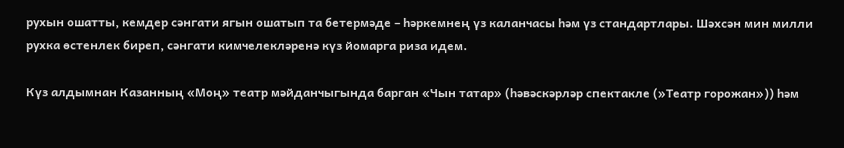рухын ошатты, кемдер сәнгати ягын ошатып та бетермәде – һәркемнең үз каланчасы һәм үз стандартлары. Шәхсән мин милли рухка өстенлек биреп, сәнгати кимчелекләренә күз йомарга риза идем.

Күз алдымнан Казанның «Моң» театр мәйданчыгында барган «Чын татар» (һәвәскәрләр спектакле (»Театр горожан»)) һәм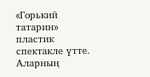«Горький татарин» пластик спектакле үтте. Аларның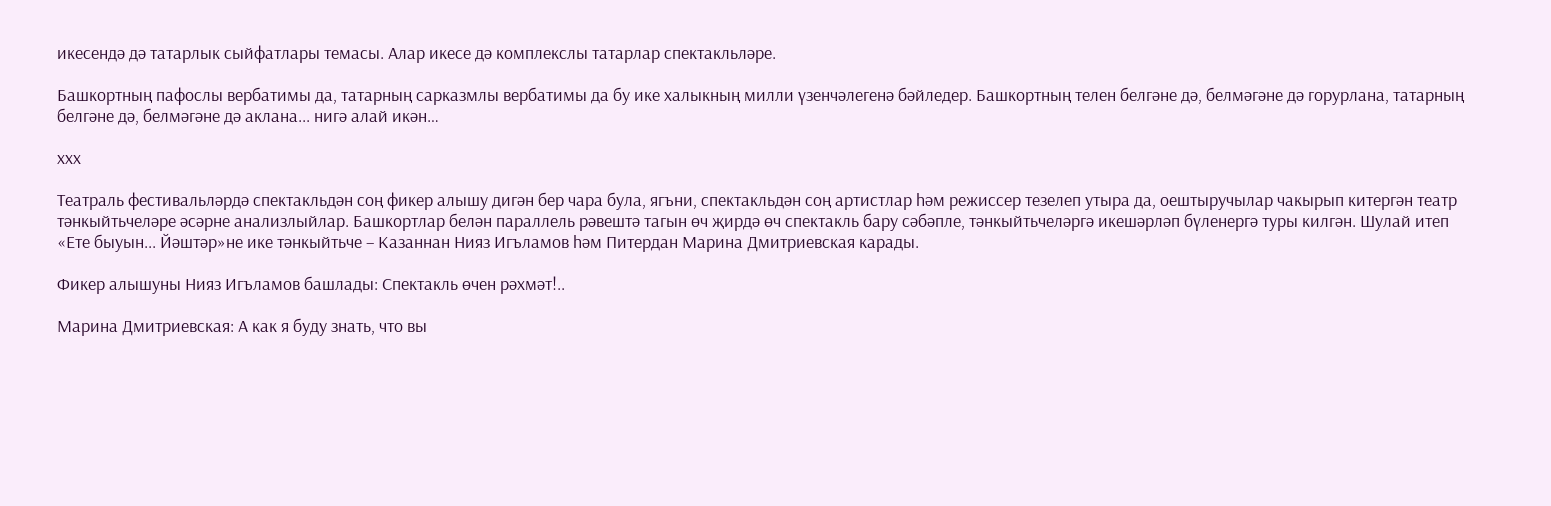икесендә дә татарлык сыйфатлары темасы. Алар икесе дә комплекслы татарлар спектакльләре.

Башкортның пафослы вербатимы да, татарның сарказмлы вербатимы да бу ике халыкның милли үзенчәлегенә бәйледер. Башкортның телен белгәне дә, белмәгәне дә горурлана, татарның белгәне дә, белмәгәне дә аклана... нигә алай икән…

ххх

Театраль фестивальләрдә спектакльдән соң фикер алышу дигән бер чара була, ягъни, спектакльдән соң артистлар һәм режиссер тезелеп утыра да, оештыручылар чакырып китергән театр тәнкыйтьчеләре әсәрне анализлыйлар. Башкортлар белән параллель рәвештә тагын өч җирдә өч спектакль бару сәбәпле, тәнкыйтьчеләргә икешәрләп бүленергә туры килгән. Шулай итеп «Ете быуын... Йәштәр»не ике тәнкыйтьче – Казаннан Нияз Игъламов һәм Питердан Марина Дмитриевская карады.

Фикер алышуны Нияз Игъламов башлады: Спектакль өчен рәхмәт!..

Марина Дмитриевская: А как я буду знать, что вы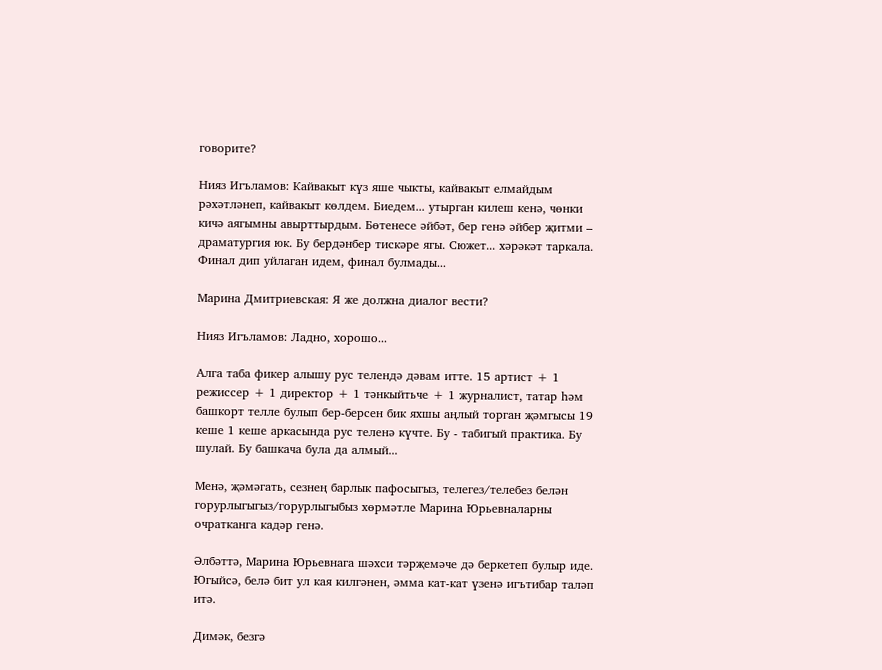говорите?

Нияз Игъламов: Кайвакыт күз яше чыкты, кайвакыт елмайдым рәхәтләнеп, кайвакыт көлдем. Биедем... утырган килеш кенә, чөнки кичә аягымны авырттырдым. Бөтенесе әйбәт, бер генә әйбер җитми – драматургия юк. Бу бердәнбер тискәре ягы. Сюжет... хәрәкәт таркала. Финал дип уйлаган идем, финал булмады...

Марина Дмитриевская: Я же должна диалог вести?

Нияз Игъламов: Ладно, хорошо...

Алга таба фикер алышу рус телендә дәвам итте. 15 артист + 1 режиссер + 1 директор + 1 тәнкыйтьче + 1 журналист, татар һәм башкорт телле булып бер-берсен бик яхшы аңлый торган җәмгысы 19 кеше 1 кеше аркасында рус теленә күчте. Бу - табигый практика. Бу шулай. Бу башкача була да алмый...

Менә, җәмәгать, сезнең барлык пафосыгыз, телегез/телебез белән горурлыгыгыз/горурлыгыбыз хөрмәтле Марина Юрьевналарны очратканга кадәр генә.

Әлбәттә, Марина Юрьевнага шәхси тәрҗемәче дә беркетеп булыр иде. Югыйсә, белә бит ул кая килгәнен, әмма кат-кат үзенә игътибар таләп итә.

Димәк, безгә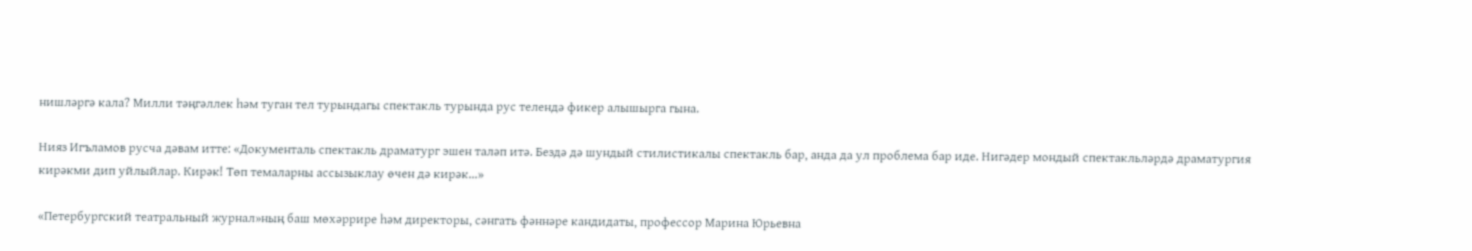нишләргә кала? Милли тәңгәллек һәм туган тел турындагы спектакль турында рус телендә фикер алышырга гына.

Нияз Игъламов русча дәвам итте: «Документаль спектакль драматург эшен таләп итә. Бездә дә шундый стилистикалы спектакль бар, анда да ул проблема бар иде. Нигәдер мондый спектакльләрдә драматургия кирәкми дип уйлыйлар. Кирәк! Төп темаларны ассызыклау өчен дә кирәк...»

«Петербургский театральный журнал»ның баш мөхәррире һәм директоры, сәнгать фәннәре кандидаты, профессор Марина Юрьевна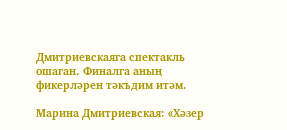Дмитриевскаяга спектакль ошаган. Финалга аның фикерләрен тәкъдим итәм.

Марина Дмитриевская: «Хәзер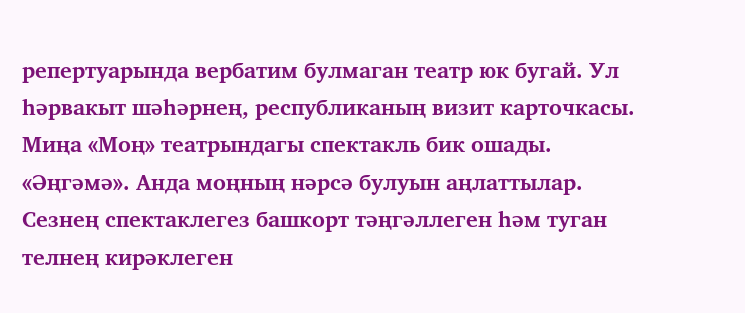репертуарында вербатим булмаган театр юк бугай. Ул һәрвакыт шәһәрнең, республиканың визит карточкасы. Миңа «Моң» театрындагы спектакль бик ошады. «Әңгәмә». Анда моңның нәрсә булуын аңлаттылар. Сезнең спектаклегез башкорт тәңгәллеген һәм туган телнең кирәклеген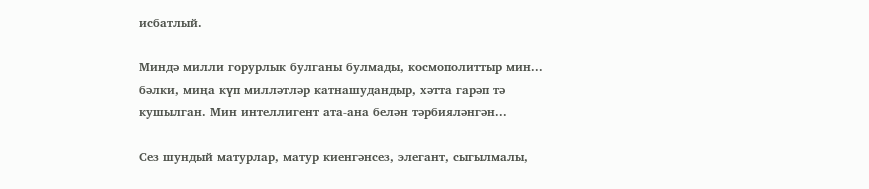исбатлый.

Миндә милли горурлык булганы булмады, космополиттыр мин... бәлки, миңа күп милләтләр катнашудандыр, хәтта гарәп тә кушылган. Мин интеллигент ата-ана белән тәрбияләнгән...

Сез шундый матурлар, матур киенгәнсез, элегант, сыгылмалы,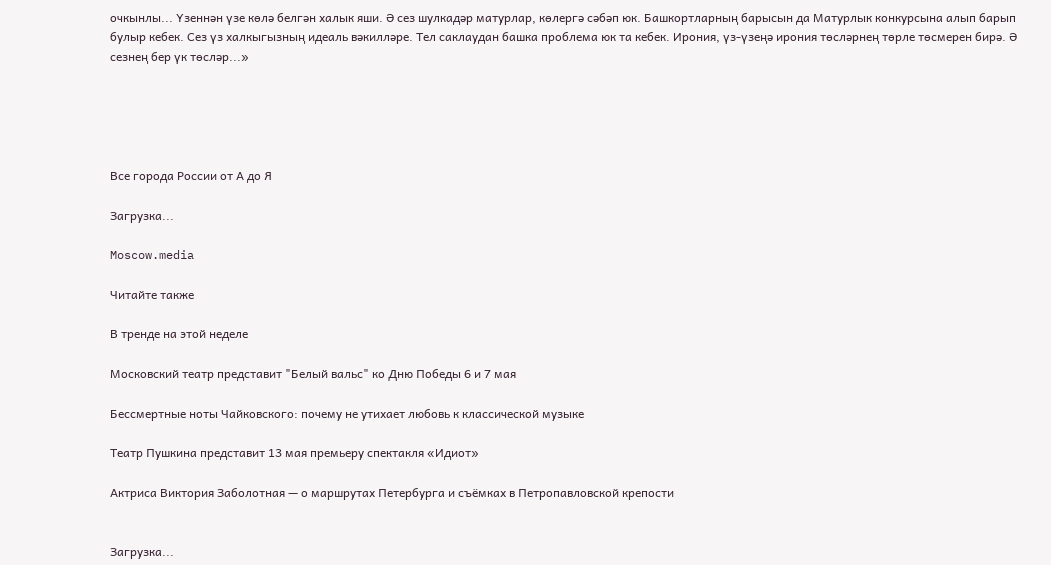очкынлы... Үзеннән үзе көлә белгән халык яши. Ә сез шулкадәр матурлар, көлергә сәбәп юк. Башкортларның барысын да Матурлык конкурсына алып барып булыр кебек. Сез үз халкыгызның идеаль вәкилләре. Тел саклаудан башка проблема юк та кебек. Ирония, үз-үзеңә ирония төсләрнең төрле төсмерен бирә. Ә сезнең бер үк төсләр...»





Все города России от А до Я

Загрузка...

Moscow.media

Читайте также

В тренде на этой неделе

Московский театр представит "Белый вальс" ко Дню Победы 6 и 7 мая

Бессмертные ноты Чайковского: почему не утихает любовь к классической музыке

Театр Пушкина представит 13 мая премьеру спектакля «Идиот»

Актриса Виктория Заболотная — о маршрутах Петербурга и съёмках в Петропавловской крепости


Загрузка...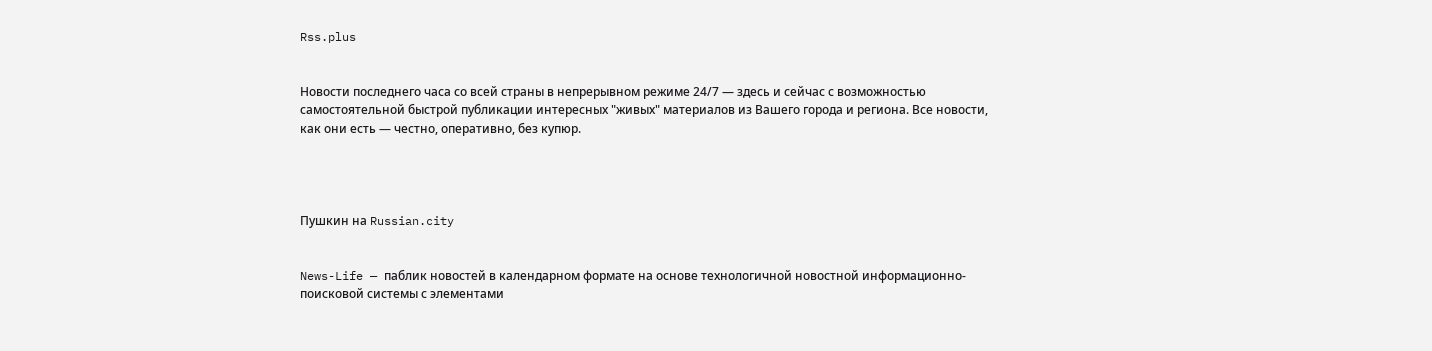Rss.plus


Новости последнего часа со всей страны в непрерывном режиме 24/7 — здесь и сейчас с возможностью самостоятельной быстрой публикации интересных "живых" материалов из Вашего города и региона. Все новости, как они есть — честно, оперативно, без купюр.




Пушкин на Russian.city


News-Life — паблик новостей в календарном формате на основе технологичной новостной информационно-поисковой системы с элементами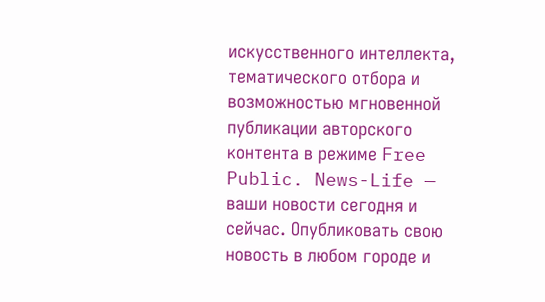искусственного интеллекта, тематического отбора и возможностью мгновенной публикации авторского контента в режиме Free Public. News-Life — ваши новости сегодня и сейчас. Опубликовать свою новость в любом городе и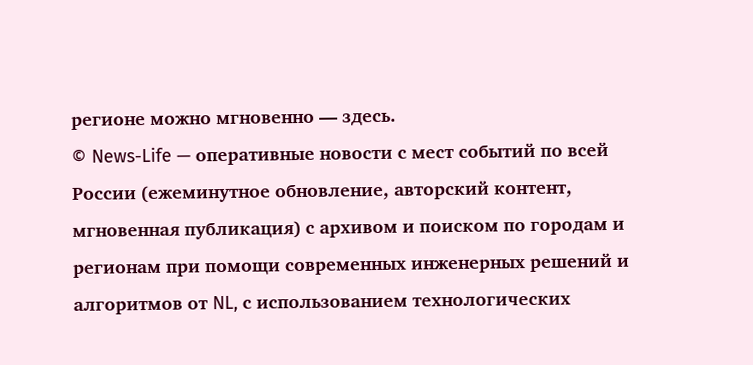регионе можно мгновенно — здесь.
© News-Life — оперативные новости с мест событий по всей России (ежеминутное обновление, авторский контент, мгновенная публикация) с архивом и поиском по городам и регионам при помощи современных инженерных решений и алгоритмов от NL, с использованием технологических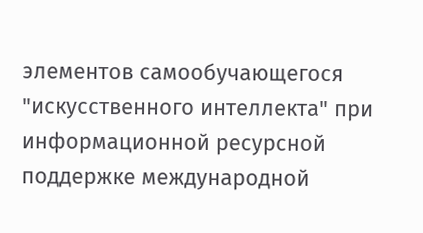элементов самообучающегося "искусственного интеллекта" при информационной ресурсной поддержке международной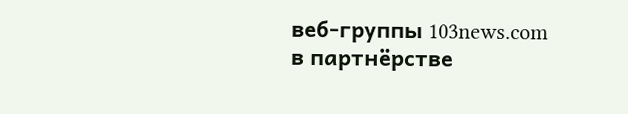веб-группы 103news.com в партнёрстве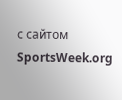с сайтом SportsWeek.org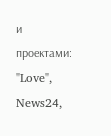и проектами: "Love", News24,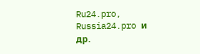Ru24.pro, Russia24.pro и др.